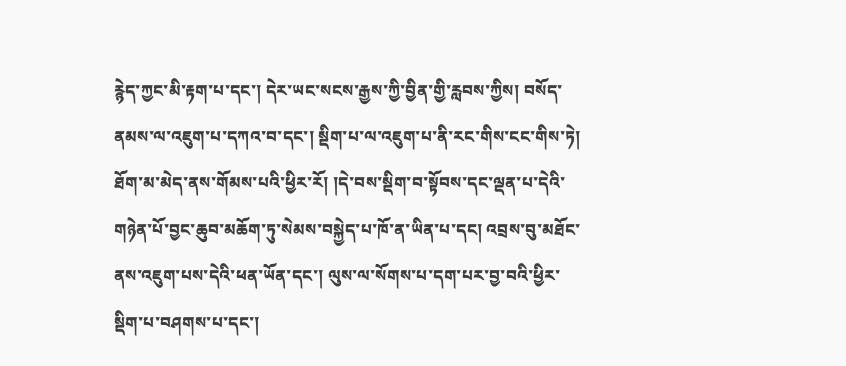རྙེད་ཀྱང་མི་རྟག་པ་དང་། དེར་ཡང་སངས་རྒྱས་ཀྱི་བྱིན་གྱི་རླབས་ཀྱིས། བསོད་ནམས་ལ་འཇུག་པ་དཀའ་བ་དང་། སྡིག་པ་ལ་འཇུག་པ་ནི་རང་གིས་ངང་གིས་ཏེ། ཐོག་མ་མེད་ནས་གོམས་པའི་ཕྱིར་རོ། །དེ་བས་སྡིག་བ་སྟོབས་དང་ལྡན་པ་དེའི་གཉེན་པོ་བྱང་ཆུབ་མཆོག་ཏུ་སེམས་བསྐྱེད་པ་ཁོ་ན་ཡིན་པ་དང། འབྲས་བུ་མཐོང་ནས་འཇུག་པས་དེའི་ཕན་ཡོན་དང་། ལུས་ལ་སོགས་པ་དག་པར་བྱ་བའི་ཕྱིར་སྡིག་པ་བཤགས་པ་དང་།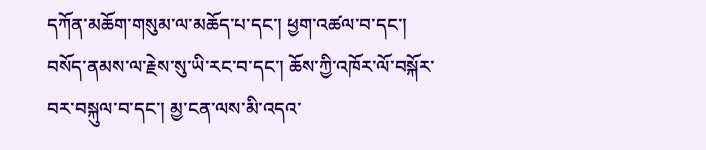དཀོན་མཆོག་གསུམ་ལ་མཆོད་པ་དང་། ཕྱག་འཚལ་བ་དང་། བསོད་ནམས་ལ་རྗེས་སུ་ཡི་རང་བ་དང་། ཆོས་ཀྱི་འཁོར་ལོ་བསྐོར་བར་བསྐུལ་བ་དང་། མྱ་ངན་ལས་མི་འདའ་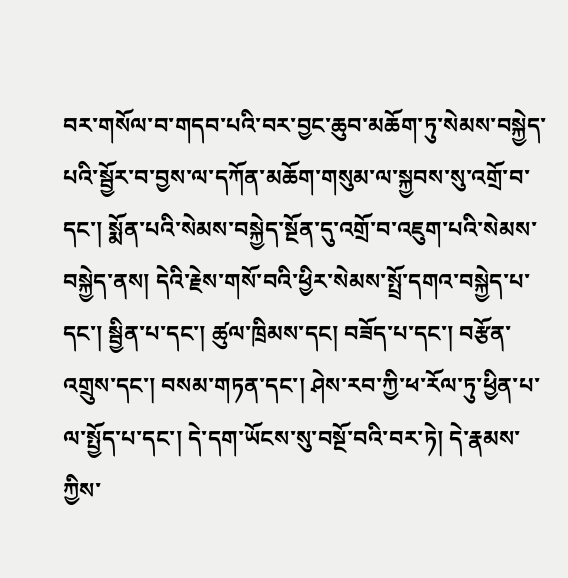བར་གསོལ་བ་གདབ་པའི་བར་བྱང་ཆུབ་མཆོག་ཏུ་སེམས་བསྐྱེད་པའི་སྦྱོར་བ་བྱས་ལ་དཀོན་མཆོག་གསུམ་ལ་སྐྱབས་སུ་འགྲོ་བ་དང་། སྨོན་པའི་སེམས་བསྐྱེད་སྔོན་དུ་འགྲོ་བ་འཇུག་པའི་སེམས་བསྐྱེད་ནས། དེའི་རྗེས་གསོ་བའི་ཕྱིར་སེམས་སྤྲོ་དགའ་བསྐྱེད་པ་དང་། སྦྱིན་པ་དང་། ཚུལ་ཁྲིམས་དང། བཟོད་པ་དང་། བརྩོན་འགྲུས་དང་། བསམ་གཏན་དང་། ཤེས་རབ་ཀྱི་ཕ་རོལ་ཏུ་ཕྱིན་པ་ལ་སྤྱོད་པ་དང་། དེ་དག་ཡོངས་སུ་བསྔོ་བའི་བར་ཏེ། དེ་རྣམས་ཀྱིས་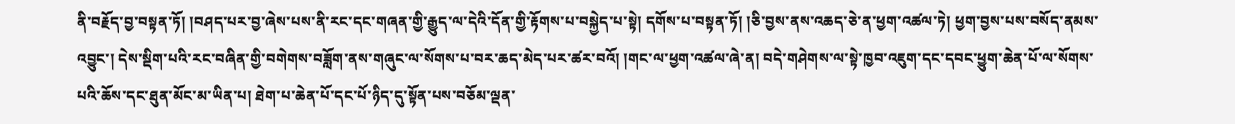ནི་བརྗོད་བྱ་བསྟན་ཏོ། །བཤད་པར་བྱ་ཞེས་པས་ནི་རང་དང་གཞན་གྱི་རྒྱུད་ལ་དེའི་དོན་གྱི་རྟོགས་པ་བསྐྱེད་པ་སྟེ། དགོས་པ་བསྟན་ཏོ། །ཅི་བྱས་ནས་འཆད་ཅེ་ན་ཕྱག་འཚལ་ཏེ། ཕྱག་བྱས་པས་བསོད་ནམས་འབྱུང་། དེས་སྡིག་པའི་རང་བཞིན་གྱི་བགེགས་བཟློག་ནས་གཞུང་ལ་སོགས་པ་བར་ཆད་མེད་པར་ཚར་བའོ། །གང་ལ་ཕྱག་འཚལ་ཞེ་ན། བདེ་གཤེགས་ལ་སྟེ་ཁྱབ་འཇུག་དང་དབང་ཕྱུག་ཆེན་པོ་ལ་སོགས་པའི་ཆོས་དང་ཐུན་མོང་མ་ཡིན་པ། ཐེག་པ་ཆེན་པོ་དང་པོ་ཉིད་དུ་སྟོན་པས་བཅོམ་ལྡན་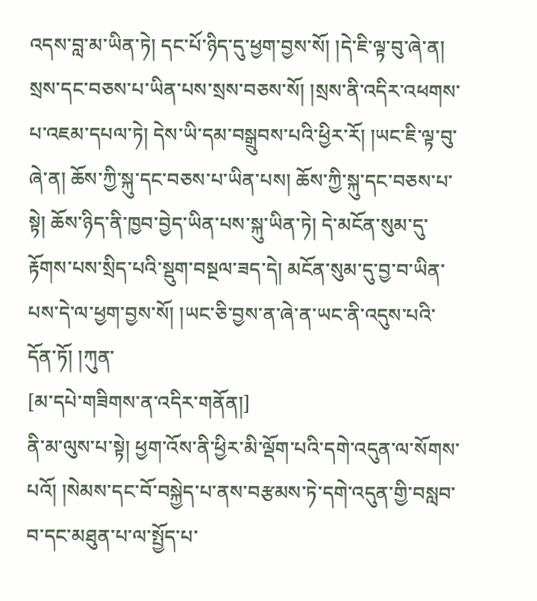འདས་བླ་མ་ཡིན་ཏེ། དང་པོ་ཉིད་དུ་ཕྱག་བྱས་སོ། །དེ་ཇི་ལྟ་བུ་ཞེ་ན། སྲས་དང་བཅས་པ་ཡིན་པས་སྲས་བཅས་སོ། །སྲས་ནི་འདིར་འཕགས་པ་འཇམ་དཔལ་ཏེ། དེས་ཡི་དམ་བསྒྲུབས་པའི་ཕྱིར་རོ། །ཡང་ཇི་ལྟ་བུ་ཞེ་ན། ཆོས་ཀྱི་སྐུ་དང་བཅས་པ་ཡིན་པས། ཆོས་ཀྱི་སྐུ་དང་བཅས་པ་སྟེ། ཆོས་ཉིད་ནི་ཁྱབ་བྱེད་ཡིན་པས་སྐུ་ཡིན་ཏེ། དེ་མངོན་སུམ་དུ་རྟོགས་པས་སྲིད་པའི་སྡུག་བསྔལ་ཟད་དེ། མངོན་སུམ་དུ་བྱ་བ་ཡིན་པས་དེ་ལ་ཕྱག་བྱས་སོ། །ཡང་ཅི་བྱས་ན་ཞེ་ན་ཡང་ནི་འདུས་པའི་དོན་ཏོ། །ཀུན་
[མ་དཔེ་གཟིགས་ན་འདིར་གནོན།]
ནི་མ་ལུས་པ་སྟེ། ཕྱག་འོས་ནི་ཕྱིར་མི་ལྡོག་པའི་དགེ་འདུན་ལ་སོགས་པའོ། །སེམས་དང་བོ་བསྐྱེད་པ་ནས་བརྩམས་ཏེ་དགེ་འདུན་གྱི་བསླབ་བ་དང་མཐུན་པ་ལ་སྤྱོད་པ་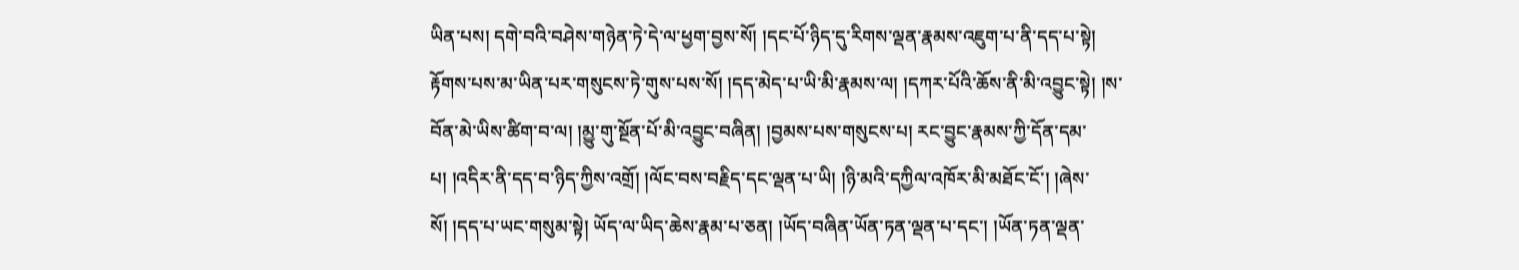ཡིན་པས། དགེ་བའི་བཤེས་གཉེན་ཏེ་དེ་ལ་ཕྱག་བྱས་སོ། །དང་པོ་ཉིད་དུ་རིགས་ལྡན་རྣམས་འཇུག་པ་ནི་དད་པ་སྟེ། རྟོགས་པས་མ་ཡིན་པར་གསུངས་ཏེ་གུས་པས་སོ། །དད་མེད་པ་ཡི་མི་རྣམས་ལ། །དཀར་པོའི་ཆོས་ནི་མི་འབྱུང་སྟེ། །ས་བོན་མེ་ཡིས་ཚིག་བ་ལ། །མྱུ་གུ་སྔོན་པོ་མི་འབྱུང་བཞིན། །བྱམས་པས་གསུངས་པ། རང་བྱུང་རྣམས་ཀྱི་དོན་དམ་པ། །འདིར་ནི་དད་བ་ཉིད་ཀྱིས་འགྲོ། །ལོང་བས་བརྗིད་དང་ལྡན་པ་ཡི། །ཉི་མའི་དཀྱིལ་འཁོར་མི་མཐོང་ངོ་། །ཞེས་སོ། །དད་པ་ཡང་གསུམ་སྟེ། ཡོད་ལ་ཡིད་ཆེས་རྣམ་པ་ཅན། །ཡོད་བཞིན་ཡོན་ཏན་ལྡན་པ་དང་། །ཡོན་ཏན་ལྡན་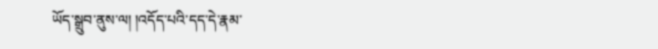ཡོད་སྒྲུབ་ནུས་ལ། །འདོད་པའི་དད་དེ་རྣམ་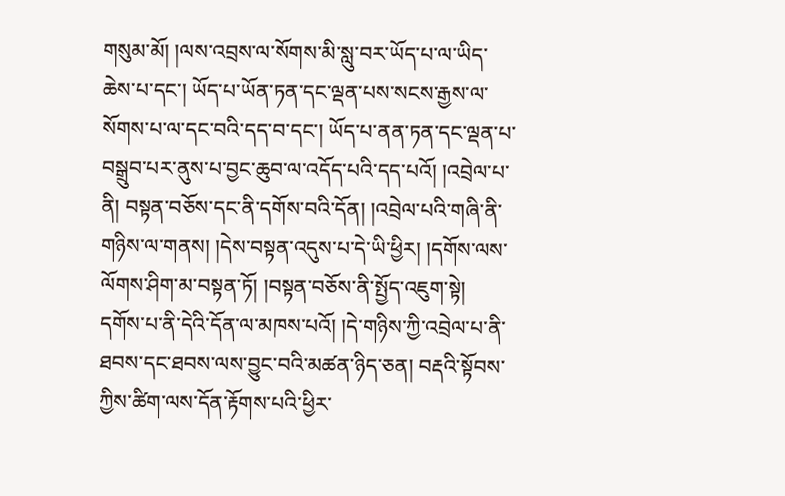གསུམ་མོ། །ལས་འབྲས་ལ་སོགས་མི་སླུ་བར་ཡོད་པ་ལ་ཡིད་ཆེས་པ་དང་། ཡོད་པ་ཡོན་ཏན་དང་ལྡན་པས་སངས་རྒྱས་ལ་སོགས་པ་ལ་དང་བའི་དད་བ་དང་། ཡོད་པ་ནན་ཏན་དང་ལྡན་པ་བསྒྲུབ་པར་ནུས་པ་བྱང་ཆུབ་ལ་འདོད་པའི་དད་པའོ། །འབྲེལ་པ་ནི། བསྟན་བཅོས་དང་ནི་དགོས་བའི་དོན། །འབྲེལ་པའི་གཞི་ནི་གཉིས་ལ་གནས། །དེས་བསྟན་འདུས་པ་དེ་ཡི་ཕྱིར། །དགོས་ལས་ལོགས་ཤིག་མ་བསྟན་ཏོ། །བསྟན་བཅོས་ནི་སྤྱོད་འཇུག་སྟེ། དགོས་པ་ནི་དེའི་དོན་ལ་མཁས་པའོ། །དེ་གཉིས་ཀྱི་འབྲེལ་པ་ནི་ཐབས་དང་ཐབས་ལས་བྱུང་བའི་མཚན་ཉིད་ཅན། བརྡའི་སྟོབས་ཀྱིས་ཚིག་ལས་དོན་རྟོགས་པའི་ཕྱིར་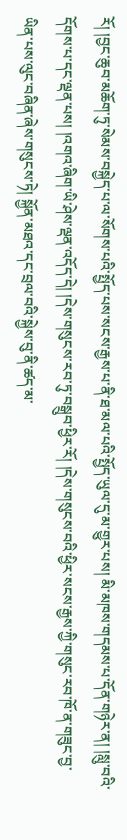རོ། །བྱང་ཆུབ་མཆོག་ཏུ་སེམས་བསྐྱེད་པ་ལ་སོགས་པའི་སྤྱོད་པས་སངས་རྒྱས་པ་ནི་ཐ་མལ་པའི་སྤྱོད་ཡུལ་དུ་མ་གྱུར་པས། མི་མཁས་གདམས་པ་དོན་གཉེར་ན། །སླུ་བའི་དོགས་པ་དང་ལྡན་པས། །འགའ་ཞིག་ཡི་ཤེས་ལྡན་འདོད་དེ། །དེས་གསུངས་རབ་ཏུ་བསྒྲུབ་ཕྱིར་རོ། །དེས་གསུངས་བའི་ཕྱིར་སངས་རྒྱས་ཀྱི་གསུང་རབ་ཁོ་ན་གཟུང་བྱ་ཡིན་པས་ལུང་བཞིན་ཞེས་གསུངས་ཏེ། སྐྱོན་མཐའ་དང་བྲལ་བའི་སྐྱེས་བུ་ནི་ཚད་མ་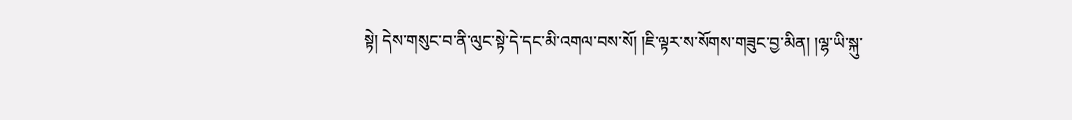སྟེ། དེས་གསུང་བ་ནི་ལུང་སྟེ་དེ་དང་མི་འགལ་བས་སོ། །ཇི་ལྟར་ས་སོགས་གཟུང་བྱ་མིན། །ལྷ་ཡི་སྐུ་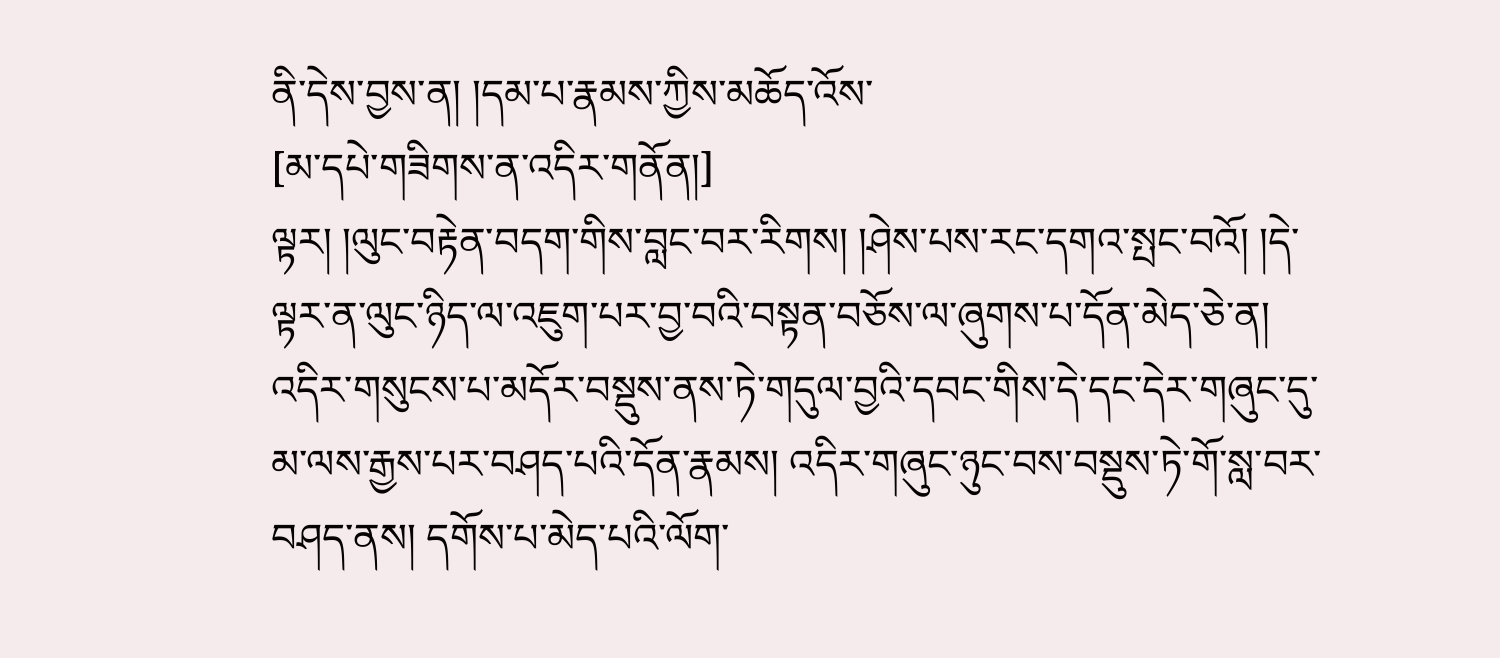ནི་དེས་བྱས་ན། །དམ་པ་རྣམས་ཀྱིས་མཆོད་འོས་
[མ་དཔེ་གཟིགས་ན་འདིར་གནོན།]
ལྟར། །ལུང་བརྟེན་བདག་གིས་བླང་བར་རིགས། །ཤེས་པས་རང་དགའ་སྤང་བའོ། །དེ་ལྟར་ན་ལུང་ཉིད་ལ་འཇུག་པར་བྱ་བའི་བསྟན་བཅོས་ལ་ཞུགས་པ་དོན་མེད་ཅེ་ན། འདིར་གསུངས་པ་མདོར་བསྡུས་ནས་ཏེ་གདུལ་བྱའི་དབང་གིས་དེ་དང་དེར་གཞུང་དུ་མ་ལས་རྒྱས་པར་བཤད་པའི་དོན་རྣམས། འདིར་གཞུང་ཉུང་བས་བསྡུས་ཏེ་གོ་སླ་བར་བཤད་ནས། དགོས་པ་མེད་པའི་ལོག་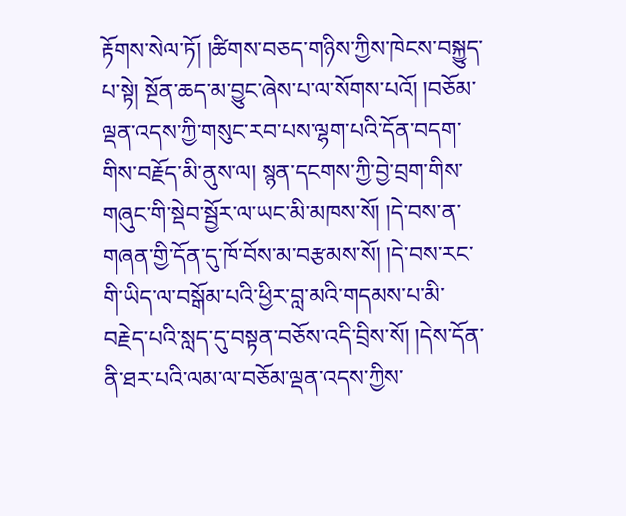རྟོགས་སེལ་ཏོ། །ཚིགས་བཅད་གཉིས་ཀྱིས་ཁེངས་བསྐྱུད་པ་སྟེ། སྔོན་ཆད་མ་བྱུང་ཞེས་པ་ལ་སོགས་པའོ། །བཅོམ་ལྡན་འདས་ཀྱི་གསུང་རབ་པས་ལྷག་པའི་དོན་བདག་གིས་བརྗོད་མི་ནུས་ལ། སྙན་དངགས་ཀྱི་བྱེ་བྲག་གིས་གཞུང་གི་སྡེབ་སྦྱོར་ལ་ཡང་མི་མཁས་སོ། །དེ་བས་ན་གཞན་གྱི་དོན་དུ་ཁོ་བོས་མ་བརྩམས་སོ། །དེ་བས་རང་གི་ཡིད་ལ་བསྒོམ་པའི་ཕྱིར་བླ་མའི་གདམས་པ་མི་བརྗེད་པའི་སླད་དུ་བསྟན་བཅོས་འདི་བྲིས་སོ། །དེས་དོན་ནི་ཐར་པའི་ལམ་ལ་བཅོམ་ལྡན་འདས་ཀྱིས་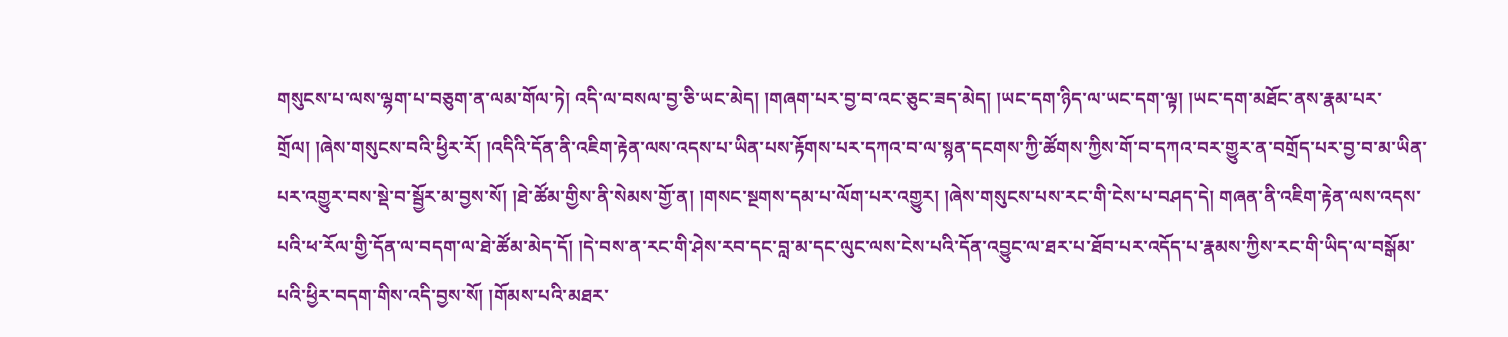གསུངས་པ་ལས་ལྷག་པ་བཅུག་ན་ལམ་གོལ་ཏེ། འདི་ལ་བསལ་བྱ་ཅི་ཡང་མེད། །གཞག་པར་བྱ་བ་འང་ཅུང་ཟད་མེད། །ཡང་དག་ཉིད་ལ་ཡང་དག་ལྟ། །ཡང་དག་མཐོང་ནས་རྣམ་པར་གྲོལ། །ཞེས་གསུངས་བའི་ཕྱིར་རོ། །འདིའི་དོན་ནི་འཇིག་རྟེན་ལས་འདས་པ་ཡིན་པས་རྟོགས་པར་དཀའ་བ་ལ་སྙན་དངགས་ཀྱི་ཚོགས་ཀྱིས་གོ་བ་དཀའ་བར་གྱུར་ན་བགྲོད་པར་བྱ་བ་མ་ཡིན་པར་འགྱུར་བས་སྡེ་བ་སྦྱོར་མ་བྱས་སོ། །ཐེ་ཚོམ་གྱིས་ནི་སེམས་གྱོ་ན། །གསང་སྔགས་དམ་པ་ལོག་པར་འགྱུར། །ཞེས་གསུངས་པས་རང་གི་ངེས་པ་བཤད་དེ། གཞན་ནི་འཇིག་རྟེན་ལས་འདས་པའི་ཕ་རོལ་གྱི་དོན་ལ་བདག་ལ་ཐེ་ཚོམ་མེད་དོ། །དེ་བས་ན་རང་གི་ཤེས་རབ་དང་བླ་མ་དང་ལུང་ལས་ངེས་པའི་དོན་འབྱུང་ལ་ཐར་པ་ཐོབ་པར་འདོད་པ་རྣམས་ཀྱིས་རང་གི་ཡིད་ལ་བསྒོམ་པའི་ཕྱིར་བདག་གིས་འདི་བྱས་སོ། །གོམས་པའི་མཐར་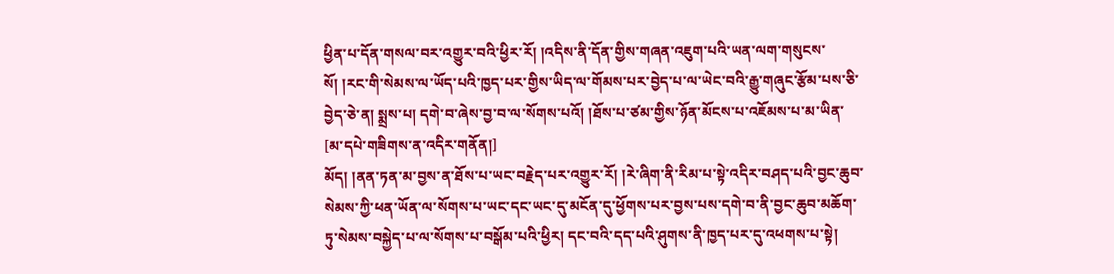ཕྱིན་པ་དོན་གསལ་བར་འགྱུར་བའི་ཕྱིར་རོ། །འདིས་ནི་དོན་གྱིས་གཞན་འཇུག་པའི་ཡན་ལག་གསུངས་སོ། །རང་གི་སེམས་ལ་ཡོད་པའི་ཁྱད་པར་གྱིས་ཡིད་ལ་གོམས་པར་བྱེད་པ་ལ་ཡེང་བའི་རྒྱུ་གཞུང་རྩོམ་པས་ཅི་བྱེད་ཅེ་ན། སྨྲས་པ། དགེ་བ་ཞེས་བྱ་བ་ལ་སོགས་པའོ། །ཐོས་པ་ཙམ་གྱིས་ཉོན་མོངས་པ་འཇོམས་པ་མ་ཡིན་
[མ་དཔེ་གཟིགས་ན་འདིར་གནོན།]
མོད། །ནན་ཏན་མ་བྱས་ན་ཐོས་པ་ཡང་བརྗེད་པར་འགྱུར་རོ། །རེ་ཞིག་ནི་རིམ་པ་སྟེ་འདིར་བཤད་པའི་བྱང་ཆུབ་སེམས་ཀྱི་ཕན་ཡོན་ལ་སོགས་པ་ཡང་དང་ཡང་དུ་མངོན་དུ་ཕྱོགས་པར་བྱས་པས་དགེ་བ་ནི་བྱང་ཆུབ་མཆོག་ཏུ་སེམས་བསྐྱེད་པ་ལ་སོགས་པ་བསྒོམ་པའི་ཕྱིར། དང་བའི་དད་པའི་ཤུགས་ནི་ཁྱད་པར་དུ་འཕགས་པ་སྟེ།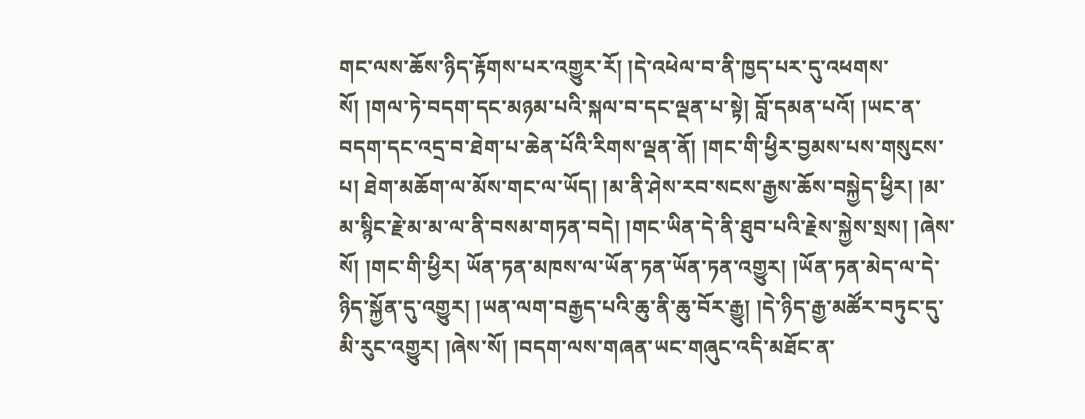གང་ལས་ཆོས་ཉིད་རྟོགས་པར་འགྱུར་རོ། །དེ་འཕེལ་བ་ནི་ཁྱད་པར་དུ་འཕགས་སོ། །གལ་ཏེ་བདག་དང་མཉམ་པའི་སྐལ་བ་དང་ལྡན་པ་སྟེ། བློ་དམན་པའོ། །ཡང་ན་བདག་དང་འདྲ་བ་ཐེག་པ་ཆེན་པོའི་རིགས་ལྡན་ནོ། །གང་གི་ཕྱིར་བྱམས་པས་གསུངས་པ། ཐེག་མཆོག་ལ་མོས་གང་ལ་ཡོད། །མ་ནི་ཤེས་རབ་སངས་རྒྱས་ཆོས་བསྐྱེད་ཕྱིར། །མ་མ་སྙིང་རྗེ་མ་མ་ལ་ནི་བསམ་གཏན་བདེ། །གང་ཡིན་དེ་ནི་ཐུབ་པའི་རྗེས་སྐྱེས་སྲས། །ཞེས་སོ། །གང་གི་ཕྱིར། ཡོན་ཏན་མཁས་ལ་ཡོན་ཏན་ཡོན་ཏན་འགྱུར། །ཡོན་ཏན་མེད་ལ་དེ་ཉིད་སྐྱོན་དུ་འགྱུར། །ཡན་ལག་བརྒྱད་པའི་ཆུ་ནི་ཆུ་བོར་རྒྱུ། །དེ་ཉིད་རྒྱ་མཚོར་བཏུང་དུ་མི་རུང་འགྱུར། །ཞེས་སོ། །བདག་ལས་གཞན་ཡང་གཞུང་འདི་མཐོང་ན་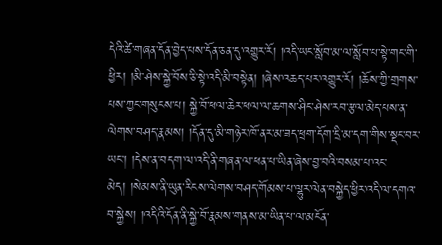དེའི་ཚེ་གཞན་དོན་བྱེད་པས་དོན་ཅན་དུ་འགྱུར་རོ། །འདི་ཡང་སློབ་མ་ལ་སློབ་པ་སྟེ་གང་གི་ཕྱིར། །མི་ཤེས་སྐྱེ་བོས་ཅི་སྟེ་འདི་མི་བསྟེན། །ཞེས་འཆད་པར་འགྱུར་རོ། །ཆོས་ཀྱི་གྲགས་པས་ཀྱང་གསུངས་པ། སྐྱེ་བོ་ཕལ་ཆེར་ཕལ་ལ་ཆགས་ཤིང་ཤེས་རབ་རྩལ་མེད་པས་ན་ལེགས་བཤད་རྣམས། །དོན་དུ་མི་གཉེར་ཁོ་ནར་མ་ཟད་ཕྲག་དོག་དྲི་མ་དག་གིས་སྡང་བར་ཡང་། །དེས་ན་བདག་ལ་འདི་ནི་གཞན་ལ་ཕན་པ་ཡིན་ཞེས་བྱ་བའི་བསམ་པ་འང་མེད། །སེམས་ནི་ཡུན་རིངས་ལེགས་བཤད་གོམས་པ་ལྷུར་ལེན་བསྐྱེད་ཕྱིར་འདི་ལ་དགའ་བ་སྐྱེས། །འདིའི་དོན་ནི་སྐྱེ་བོ་རྣམས་གནས་མ་ཡིན་པ་ལ་མངོན་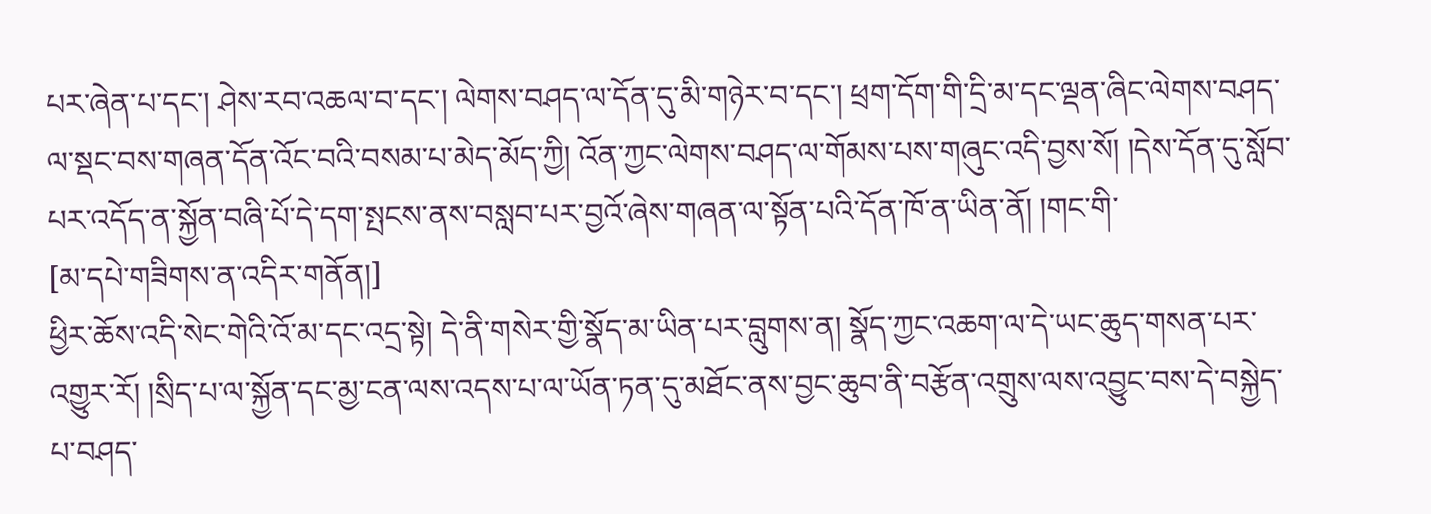པར་ཞེན་པ་དང་། ཤེས་རབ་འཆལ་བ་དང་། ལེགས་བཤད་ལ་དོན་དུ་མི་གཉེར་བ་དང་། ཕྲག་དོག་གི་དྲི་མ་དང་ལྡན་ཞིང་ལེགས་བཤད་ལ་སྡང་བས་གཞན་དོན་འོང་བའི་བསམ་པ་མེད་མོད་ཀྱི། འོན་ཀྱང་ལེགས་བཤད་ལ་གོམས་པས་གཞུང་འདི་བྱས་སོ། །དེས་དོན་དུ་སློབ་པར་འདོད་ན་སྐྱོན་བཞི་པོ་དེ་དག་སྤངས་ནས་བསླབ་པར་བྱའོ་ཞེས་གཞན་ལ་སྟོན་པའི་དོན་ཁོ་ན་ཡིན་ནོ། །གང་གི་
[མ་དཔེ་གཟིགས་ན་འདིར་གནོན།]
ཕྱིར་ཆོས་འདི་སེང་གེའི་འོ་མ་དང་འདྲ་སྟེ། དེ་ནི་གསེར་གྱི་སྣོད་མ་ཡིན་པར་བླུགས་ན། སྣོད་ཀྱང་འཆག་ལ་དེ་ཡང་ཆུད་གསན་པར་འགྱུར་རོ། །སྲིད་པ་ལ་སྐྱོན་དང་མྱ་ངན་ལས་འདས་པ་ལ་ཡོན་ཏན་དུ་མཐོང་ནས་བྱང་ཆུབ་ནི་བརྩོན་འགྲུས་ལས་འབྱུང་བས་དེ་བསྐྱེད་པ་བཤད་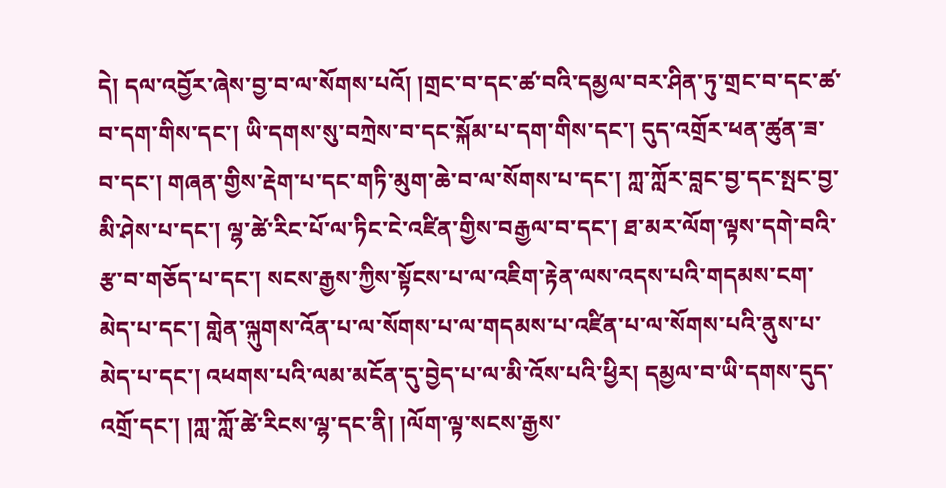དེ། དལ་འབྱོར་ཞེས་བྱ་བ་ལ་སོགས་པའོ། །གྲང་བ་དང་ཚ་བའི་དམྱལ་བར་ཤིན་ཏུ་གྲང་བ་དང་ཚ་བ་དག་གིས་དང་། ཡི་དགས་སུ་བཀྲེས་བ་དང་སྐོམ་པ་དག་གིས་དང་། དུད་འགྲོར་ཕན་ཚུན་ཟ་བ་དང་། གཞན་གྱིས་རྡེག་པ་དང་གཏི་མུག་ཆེ་བ་ལ་སོགས་པ་དང་། ཀླ་ཀློར་བླང་བྱ་དང་སྤང་བྱ་མི་ཤེས་པ་དང་། ལྷ་ཚེ་རིང་པོ་ལ་ཏིང་ངེ་འཛིན་གྱིས་བརྒྱལ་བ་དང་། ཐ་མར་ལོག་ལྟས་དགེ་བའི་རྩ་བ་གཅོད་པ་དང་། སངས་རྒྱས་ཀྱིས་སྟོངས་པ་ལ་འཇིག་རྟེན་ལས་འདས་པའི་གདམས་ངག་མེད་པ་དང་། གླེན་ལྐུགས་འོན་པ་ལ་སོགས་པ་ལ་གདམས་པ་འཛིན་པ་ལ་སོགས་པའི་ནུས་པ་མེད་པ་དང་། འཕགས་པའི་ལམ་མངོན་དུ་བྱེད་པ་ལ་མི་འོས་པའི་ཕྱིར། དམྱལ་བ་ཡི་དགས་དུད་འགྲོ་དང་། །ཀླ་ཀློ་ཚེ་རིངས་ལྷ་དང་ནི། །ལོག་ལྟ་སངས་རྒྱས་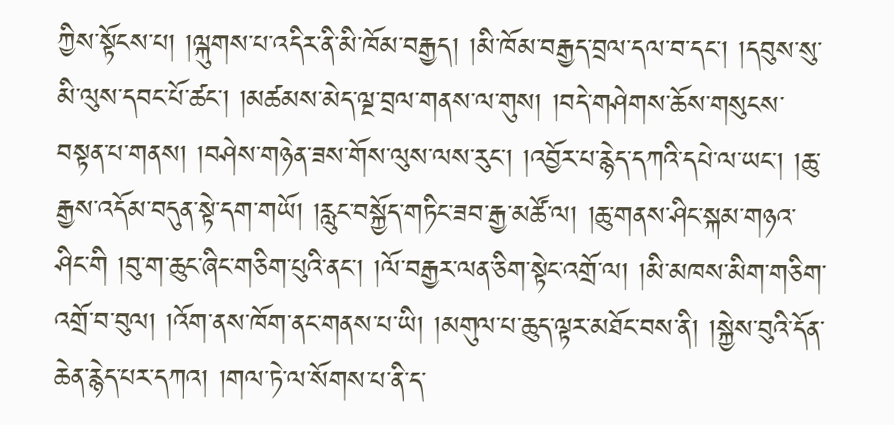ཀྱིས་སྟོངས་པ། །ལྐུགས་པ་འདིར་ནི་མི་ཁོམ་བརྒྱད། །མི་ཁོམ་བརྒྱད་བྲལ་དལ་བ་དང་། །དབུས་སུ་མི་ལུས་དབང་པོ་ཚང་། །མཚམས་མེད་ལྔ་བྲལ་གནས་ལ་གུས། །བདེ་གཤེགས་ཆོས་གསུངས་བསྟན་པ་གནས། །བཤེས་གཉེན་ཟས་གོས་ལུས་ལས་རུང་། །འབྱོར་པ་རྙེད་དཀའི་དཔེ་ལ་ཡང་། །ཆུ་རྒྱས་འདོམ་བདུན་སྟེ་དག་གཡོ། །རླུང་བསྐྱོད་གཏིང་ཟབ་རྒྱ་མཚོ་ལ། །ཆུ་གནས་ཤིང་སྐམ་གཉའ་ཤིང་གི །བུ་ག་ཆུང་ཞིང་གཅིག་པུའི་ནང་། །ལོ་བརྒྱར་ལན་ཅིག་སྟེང་འགྲོ་ལ། །མི་མཁས་མིག་གཅིག་འགྲོ་བ་བུལ། །འོག་ནས་ཁོག་ནང་གནས་པ་ཡི། །མགུལ་པ་ཆུད་ལྟར་མཐོང་བས་ནི། །སྐྱེས་བུའི་དོན་ཆེན་རྙེད་པར་དཀའ། །གལ་ཏེ་ལ་སོགས་པ་ནི་ད་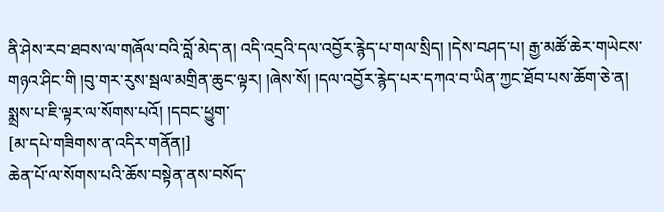ནི་ཤེས་རབ་ཐབས་ལ་གཞོལ་བའི་བློ་མེད་ན། འདི་འདྲའི་དལ་འབྱོར་རྙེད་པ་གལ་སྲིད། །དེས་བཤད་པ། རྒྱ་མཚོ་ཆེར་གཡེངས་གཉའ་ཤིང་གི །བུ་གར་རུས་སྦལ་མགྲིན་ཆུང་ལྟར། །ཞེས་སོ། །དལ་འབྱོར་རྙེད་པར་དཀའ་བ་ཡིན་ཀྱང་ཐོབ་པས་ཆོག་ཅེ་ན། སྨྲས་པ་ཇི་ལྟར་ལ་སོགས་པའོ། །དབང་ཕྱུག་
[མ་དཔེ་གཟིགས་ན་འདིར་གནོན།]
ཆེན་པོ་ལ་སོགས་པའི་ཆོས་བསྟེན་ནས་བསོད་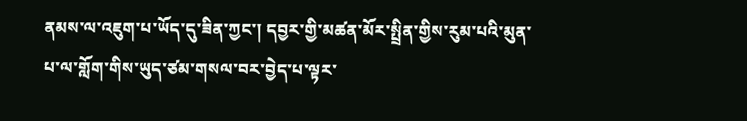ནམས་ལ་འཇུག་པ་ཡོད་དུ་ཟིན་ཀྱང་། དབྱར་གྱི་མཚན་མོར་སྤྲིན་གྱིས་རུམ་པའི་མུན་པ་ལ་གློག་གིས་ཡུད་ཙམ་གསལ་བར་བྱེད་པ་ལྟར་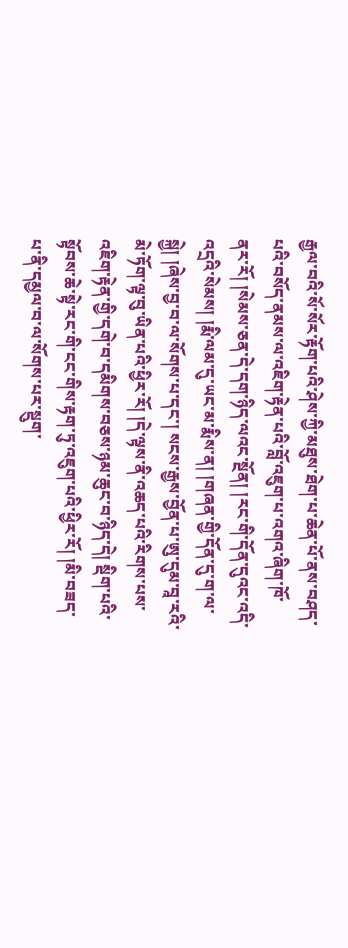རྒྱལ་བའི་སོ་སོར་རྟོག་པའི་ཤེས་ཀྱི་མཐུས་ཐེག་པ་ཆེན་པོ་ནས་བཤད་པའི་བསོད་ནམས་ལ་འཇིག་རྟེན་པའི་བློ་འཇུག་པ་འགའ་ཞིག་ཁོ་ནར་རོ། །སེམས་ཅན་དེ་དག་ཉིད་ལའང་སྔོན། །རང་གི་དོན་དུའང་འདི་འདྲའི་སེམས། །རྨི་ལམ་དུ་ཡང་མ་རྨིས་ན། །གཞན་གྱི་དོན་དུ་ག་ལ་སྐྱེ། །ཞེས་བྱ་བ་ལ་སོགས་པ་དང་། སངས་རྒྱས་བྱོན་པ་ཨུ་དུམ་བཱ་རའི་མེ་ཏོག་ལྟ་བུ་ཡིན་པའི་ཕྱིར་རོ། །དེ་ལྟས་ནི་འཆད་པའི་རིགས་པས་འཇིག་རྟེན་གྱི་དགེ་བ་དམིགས་བཅས་ཉམ་ཆུང་བ་ཉིད་དེ། སྡིག་པའི་སྟོབས་ཆེ་སྟེ་རང་གི་ངང་གིས་རྟག་ཏུ་འཇུག་པའི་ཕྱིར་རོ། །མི་བཟད་པ་ནི་དམྱལ་བ་ལ་སོགས་པར་སྡུག་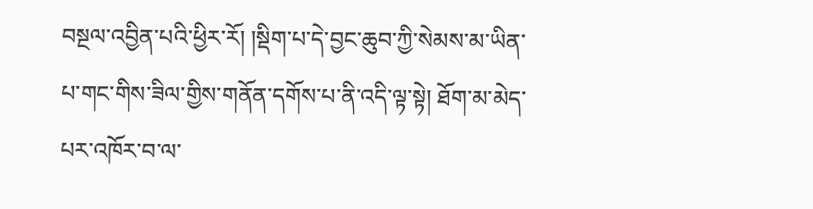བསྔལ་འབྱིན་པའི་ཕྱིར་རོ། །སྡིག་པ་དེ་བྱང་ཆུབ་ཀྱི་སེམས་མ་ཡིན་པ་གང་གིས་ཟིལ་གྱིས་གནོན་དགོས་པ་ནི་འདི་ལྟ་སྟེ། ཐོག་མ་མེད་པར་འཁོར་བ་ལ་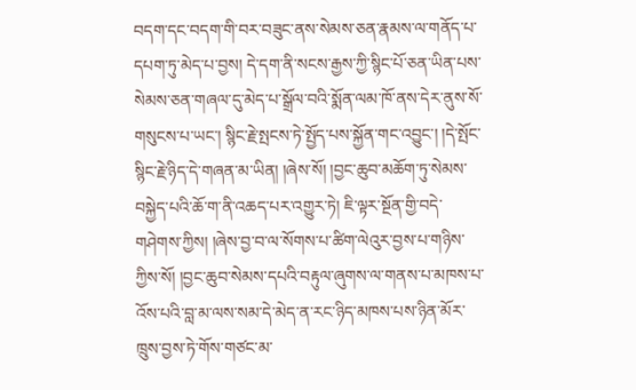བདག་དང་བདག་གི་བར་བཟུང་ནས་སེམས་ཅན་རྣམས་ལ་གནོད་པ་དཔག་ཏུ་མེད་པ་བྱས། དེ་དག་ནི་སངས་རྒྱས་ཀྱི་སྙིང་པོ་ཅན་ཡིན་པས་སེམས་ཅན་གཞལ་དུ་མེད་པ་སྒྲོལ་བའི་སྨོན་ལམ་ཁོ་ནས་དེར་ནུས་སོ་གསུངས་པ་ཡང་། སྙིང་རྗེ་སྤངས་ཏེ་སྤྱོད་པས་སྐྱོན་གང་འབྱུང་། །དེ་སྤོང་སྙིང་རྗེ་ཉིད་དེ་གཞན་མ་ཡིན། །ཞེས་སོ། །བྱང་ཆུབ་མཆོག་ཏུ་སེམས་བསྐྱེད་པའི་ཆོ་ག་ནི་འཆད་པར་འགྱུར་ཏེ། ཇི་ལྟར་སྔོན་གྱི་བདེ་གཤེགས་ཀྱིས། །ཞེས་བྱ་བ་ལ་སོགས་པ་ཚིག་ལེའུར་བྱས་པ་གཉིས་ཀྱིས་སོ། །བྱང་ཆུབ་སེམས་དཔའི་བརྟུལ་ཞུགས་ལ་གནས་པ་མཁས་པ་འོས་པའི་བླ་མ་ལས་སམ་དེ་མེད་ན་རང་ཉིད་མཁས་པས་ཉིན་མོར་ཁྲུས་བྱས་ཏེ་གོས་གཙང་མ་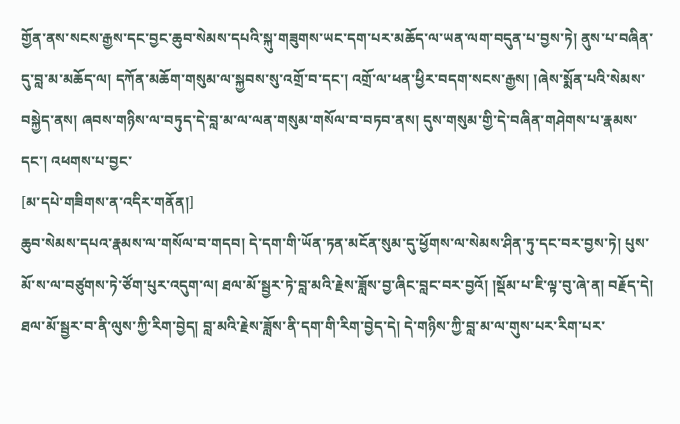གྱོན་ནས་སངས་རྒྱས་དང་བྱང་ཆུབ་སེམས་དཔའི་སྐུ་གཟུགས་ཡང་དག་པར་མཆོད་ལ་ཡན་ལག་བདུན་པ་བྱས་ཏེ། ནུས་པ་བཞིན་དུ་བླ་མ་མཆོད་ལ། དཀོན་མཆོག་གསུམ་ལ་སྐྱབས་སུ་འགྲོ་བ་དང་། འགྲོ་ལ་ཕན་ཕྱིར་བདག་སངས་རྒྱས། །ཞེས་སྨོན་པའི་སེམས་བསྐྱེད་ནས། ཞབས་གཉིས་ལ་བཏུད་དེ་བླ་མ་ལ་ལན་གསུམ་གསོལ་བ་བཏབ་ནས། དུས་གསུམ་གྱི་དེ་བཞིན་གཤེགས་པ་རྣམས་དང་། འཕགས་པ་བྱང་
[མ་དཔེ་གཟིགས་ན་འདིར་གནོན།]
ཆུབ་སེམས་དཔའ་རྣམས་ལ་གསོལ་བ་གདབ། དེ་དག་གི་ཡོན་ཏན་མངོན་སུམ་དུ་ཕྱོགས་ལ་སེམས་ཤིན་ཏུ་དང་བར་བྱས་ཏེ། པུས་མོ་ས་ལ་བཙུགས་ཏེ་ཙོག་པུར་འདུག་ལ། ཐལ་མོ་སྦྱར་ཏེ་བླ་མའི་རྗེས་ཟློས་བྱ་ཞིང་བླང་བར་བྱའོ། །སྡོམ་པ་ཇི་ལྟ་བུ་ཞེ་ན། བརྗོད་དེ། ཐལ་མོ་སྦྱར་བ་ནི་ལུས་ཀྱི་རིག་བྱེད། བླ་མའི་རྗེས་ཟློས་ནི་དག་གི་རིག་བྱེད་དེ། དེ་གཉིས་ཀྱི་བླ་མ་ལ་གུས་པར་རིག་པར་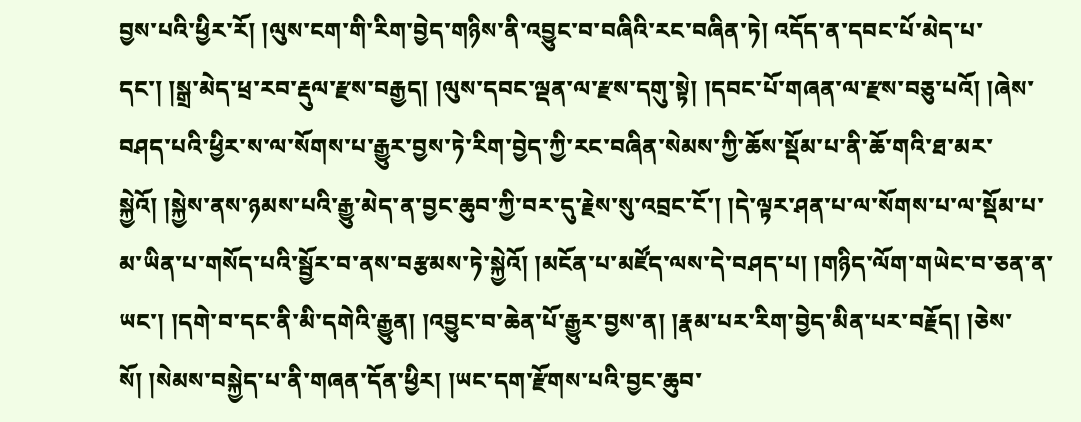བྱས་པའི་ཕྱིར་རོ། །ལུས་ངག་གི་རིག་བྱེད་གཉིས་ནི་འབྱུང་བ་བཞིའི་རང་བཞིན་ཏེ། འདོད་ན་དབང་པོ་མེད་པ་དང་། །སྒྲ་མེད་ཕྲ་རབ་རྡུལ་རྫས་བརྒྱད། །ལུས་དབང་ལྡན་ལ་རྫས་དགུ་སྟེ། །དབང་པོ་གཞན་ལ་རྫས་བཅུ་པའོ། །ཞེས་བཤད་པའི་ཕྱིར་ས་ལ་སོགས་པ་རྒྱུར་བྱས་ཏེ་རིག་བྱེད་ཀྱི་རང་བཞིན་སེམས་ཀྱི་ཆོས་སྡོམ་པ་ནི་ཆོ་གའི་ཐ་མར་སྐྱེའོ། །སྐྱེས་ནས་ཉམས་པའི་རྒྱུ་མེད་ན་བྱང་ཆུབ་ཀྱི་བར་དུ་རྗེས་སུ་འབྲང་ངོ་། །དེ་ལྟར་ཤན་པ་ལ་སོགས་པ་ལ་སྡོམ་པ་མ་ཡིན་པ་གསོད་པའི་སྦྱོར་བ་ནས་བརྩམས་ཏེ་སྐྱེའོ། །མངོན་པ་མཛོད་ལས་དེ་བཤད་པ། །གཉིད་ལོག་གཡེང་བ་ཅན་ན་ཡང་། །དགེ་བ་དང་ནི་མི་དགེའི་རྒྱུན། །འབྱུང་བ་ཆེན་པོ་རྒྱུར་བྱས་ན། །རྣམ་པར་རིག་བྱེད་མིན་པར་བརྗོད། །ཅེས་སོ། །སེམས་བསྐྱེད་པ་ནི་གཞན་དོན་ཕྱིར། །ཡང་དག་རྫོགས་པའི་བྱང་ཆུབ་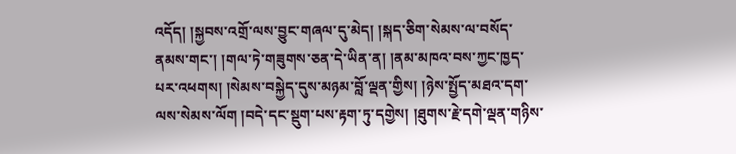འདོད། །སྐྱབས་འགྲོ་ལས་བྱུང་གཞལ་དུ་མེད། །སྐད་ཅིག་སེམས་ལ་བསོད་ནམས་གང་། །གལ་ཏེ་གཟུགས་ཅན་དེ་ཡིན་ན། །ནམ་མཁའ་བས་ཀྱང་ཁྱད་པར་འཕགས། །སེམས་བསྐྱེད་དུས་མཉམ་བློ་ལྡན་གྱིས། །ཉེས་སྤྱོད་མཐའ་དག་ལས་སེམས་ལོག །བདེ་དང་སྡུག་པས་རྟག་ཏུ་དགྱེས། །ཐུགས་རྗེ་དགེ་ལྡན་གཉིས་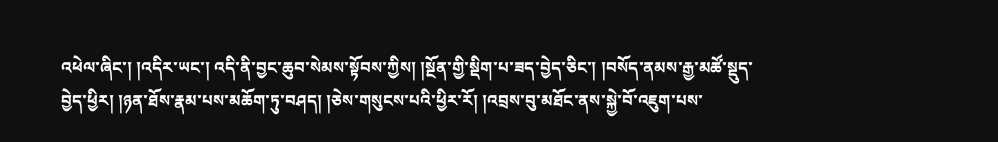འཕེལ་ཞིང་། །འདིར་ཡང་། འདི་ནི་བྱང་ཆུབ་སེམས་སྟོབས་ཀྱིས། །སྔོན་གྱི་སྡིག་པ་ཟད་བྱེད་ཅིང་། །བསོད་ནམས་རྒྱ་མཚོ་སྡུད་བྱེད་ཕྱིར། །ཉན་ཐོས་རྣམ་པས་མཆོག་ཏུ་བཤད། །ཅེས་གསུངས་པའི་ཕྱིར་རོ། །འབྲས་བུ་མཐོང་ནས་སྐྱེ་བོ་འཇུག་པས་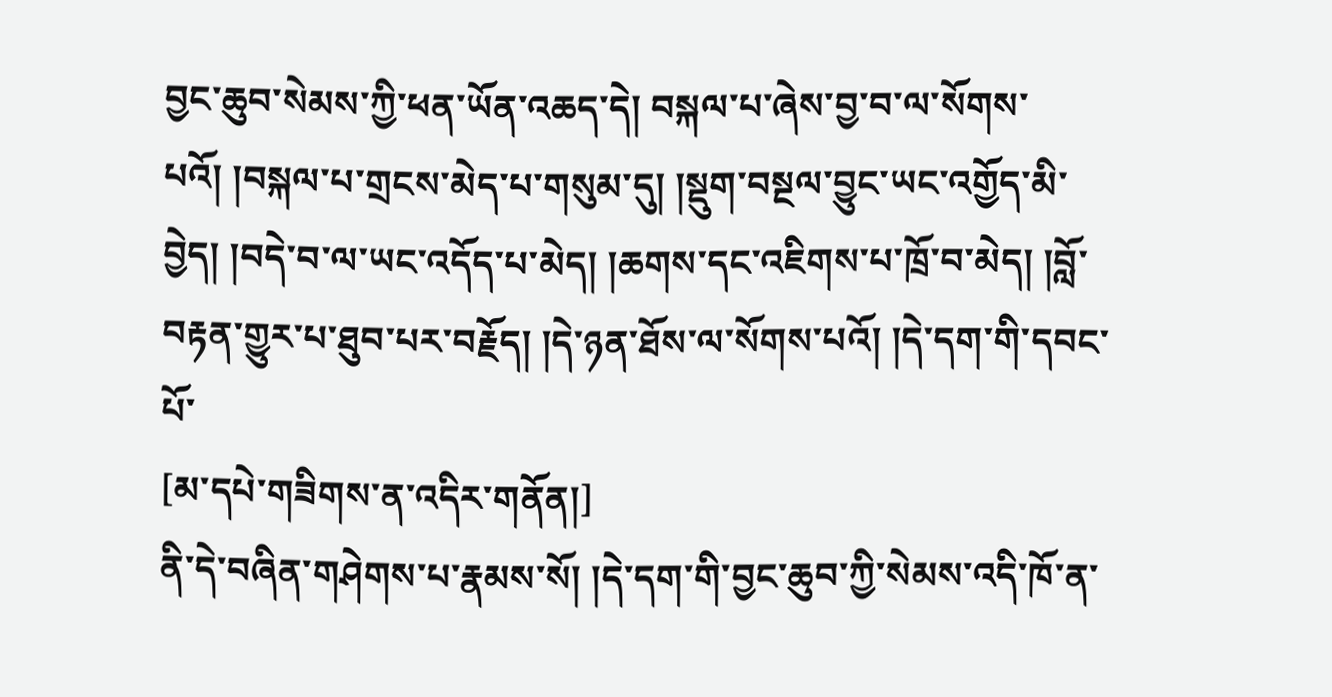བྱང་ཆུབ་སེམས་ཀྱི་ཕན་ཡོན་འཆད་དེ། བསྐལ་པ་ཞེས་བྱ་བ་ལ་སོགས་པའོ། །བསྐལ་པ་གྲངས་མེད་པ་གསུམ་དུ། །སྡུག་བསྔལ་བྱུང་ཡང་འགྱོད་མི་བྱེད། །བདེ་བ་ལ་ཡང་འདོད་པ་མེད། །ཆགས་དང་འཇིགས་པ་ཁྲོ་བ་མེད། །བློ་བརྟན་གྱུར་པ་ཐུབ་པར་བརྗོད། །དེ་ཉན་ཐོས་ལ་སོགས་པའོ། །དེ་དག་གི་དབང་པོ་
[མ་དཔེ་གཟིགས་ན་འདིར་གནོན།]
ནི་དེ་བཞིན་གཤེགས་པ་རྣམས་སོ། །དེ་དག་གི་བྱང་ཆུབ་ཀྱི་སེམས་འདི་ཁོ་ན་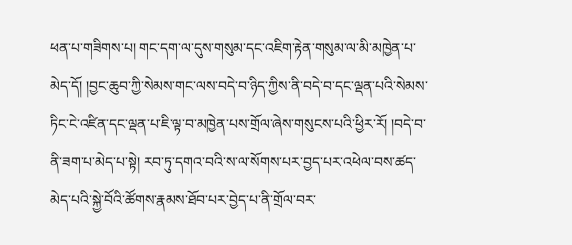ཕན་པ་གཟིགས་པ། གང་དག་ལ་དུས་གསུམ་དང་འཇིག་རྟེན་གསུམ་ལ་མི་མཁྱེན་པ་མེད་དོ། །བྱང་ཆུབ་ཀྱི་སེམས་གང་ལས་བདེ་བ་ཉིད་ཀྱིས་ནི་བདེ་བ་དང་ལྡན་པའི་སེམས་ཏིང་ངེ་འཛིན་དང་ལྡན་པ་ཇི་ལྟ་བ་མཁྱེན་པས་གྲོལ་ཞེས་གསུངས་པའི་ཕྱིར་རོ། །བདེ་བ་ནི་ཟག་པ་མེད་པ་སྟེ། རབ་ཏུ་དགའ་བའི་ས་ལ་སོགས་པར་བྱད་པར་འཕེལ་བས་ཚད་མེད་པའི་སྐྱེ་བོའི་ཚོགས་རྣམས་ཐོབ་པར་བྱེད་པ་ནི་གྲོལ་བར་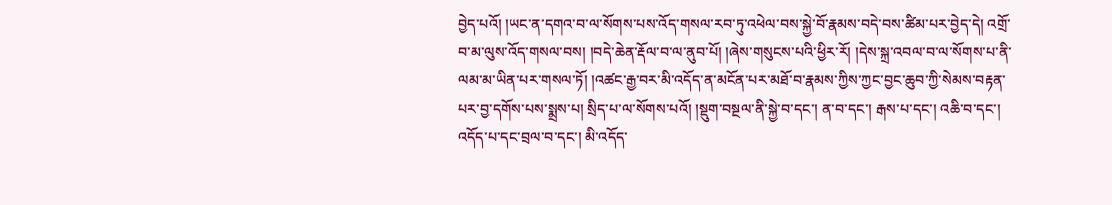བྱེད་པའོ། །ཡང་ན་དགའ་བ་ལ་སོགས་པས་འོད་གསལ་རབ་ཏུ་འཕེལ་བས་སྐྱེ་བོ་རྣམས་བདེ་བས་ཚིམ་པར་བྱེད་དེ། འགྲོ་བ་མ་ལུས་འོད་གསལ་བས། །བདེ་ཆེན་རྡོལ་བ་ལ་ནུབ་པོ། །ཞེས་གསུངས་པའི་ཕྱིར་རོ། །དེས་སྐྲ་འབལ་བ་ལ་སོགས་པ་ནི་ལམ་མ་ཡིན་པར་གསལ་ཏོ། །འཚང་རྒྱ་བར་མི་འདོད་ན་མངོན་པར་མཐོ་བ་རྣམས་ཀྱིས་ཀྱང་བྱང་ཆུབ་ཀྱི་སེམས་བརྟན་པར་བྱ་དགོས་པས་སྨྲས་པ། སྲིད་པ་ལ་སོགས་པའོ། །སྡུག་བསྔལ་ནི་སྐྱེ་བ་དང་། ན་བ་དང་། རྒས་པ་དང་། འཆི་བ་དང་། འདོད་པ་དང་བྲལ་བ་དང་། མི་འདོད་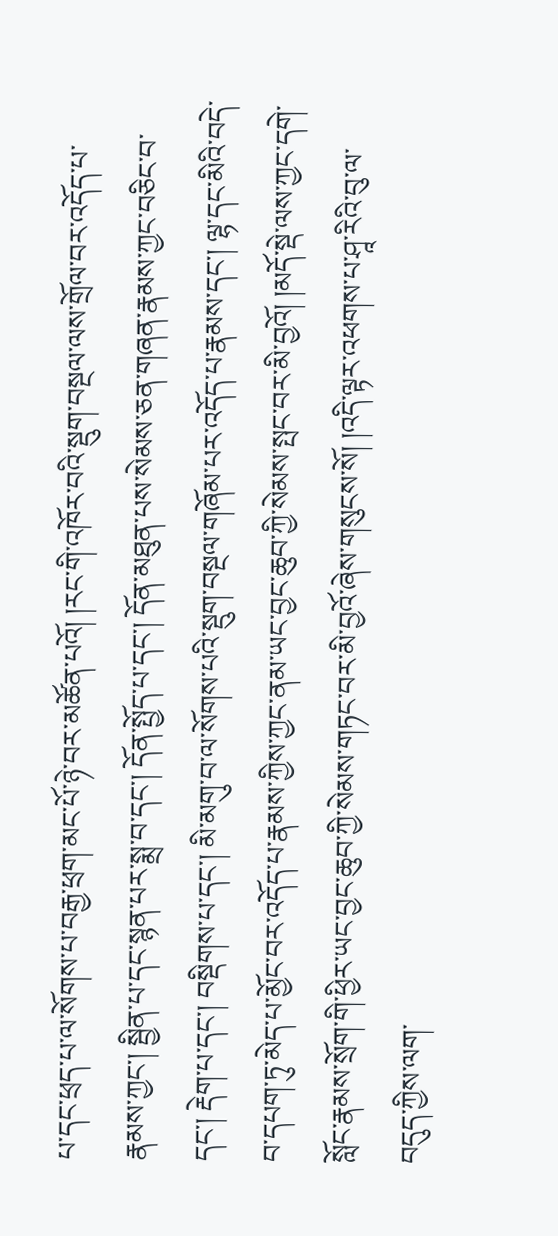པ་དང་ཕྲད་པ་ལ་སོགས་པ་བརྒྱ་ཕྲག་མང་པོ་ཉེ་བར་མཚོན་པའོ། །རང་གི་འཁོར་བའི་སྡུག་བསྔལ་ལས་གྲོལ་བར་འདོད་པ་རྣམས་ཀྱང་། སྦྱིན་པ་དང་སྙན་པར་སྨྲ་བ་དང་། དོན་སྤྱོད་པ་དང་། དོན་མཐུན་པས་སེམས་ཅན་གཞན་རྣམས་ཀྱང་བཅིང་བ་དང་། རྡེག་པ་དང་། བསྡིགས་པ་དང་། མི་མགུ་བ་ལ་སོགས་པའི་སྡུག་བསྔལ་གཞོམ་པར་འདོད་པ་རྣམས་དང་། ལྷ་དང་མིའི་བདེ་བ་དཔག་ཏུ་མེད་པ་མྱོང་བར་འདོད་པ་རྣམས་ཀྱིས་ཀྱང་ནམ་ཡང་བྱང་ཆུབ་ཀྱི་སེམས་སྤང་བར་མི་བྱའོ། །མདོ་སྡེ་ལས་ཀྱང་དགེ་སློང་རྣམས་སྲོག་གི་ཕྱིར་ཡང་བྱང་ཆུབ་ཀྱི་སེམས་གཏང་བར་མི་བྱའོ་ཞེས་གསུངས་སོ། །འདི་ལྟར་འཕགས་པ་ཤཱ་རིའི་བུ་ལ་བདུད་ཀྱིས་ལག་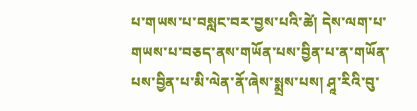པ་གཡས་པ་བསླང་བར་བྱས་པའི་ཚེ། དེས་ལག་པ་གཡས་པ་བཅད་ནས་གཡོན་པས་བྱིན་པ་ན་གཡོན་པས་བྱིན་པ་མི་ལེན་ནོ་ཞེས་སྨྲས་པས། ཤཱ་རིའི་བུ་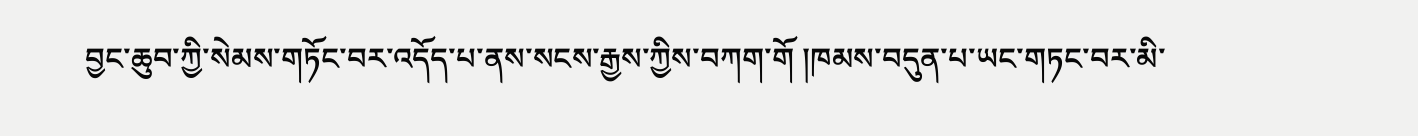བྱང་ཆུབ་ཀྱི་སེམས་གཏོང་བར་འདོད་པ་ནས་སངས་རྒྱས་ཀྱིས་བཀག་གོ །ཁམས་བདུན་པ་ཡང་གཏང་བར་མི་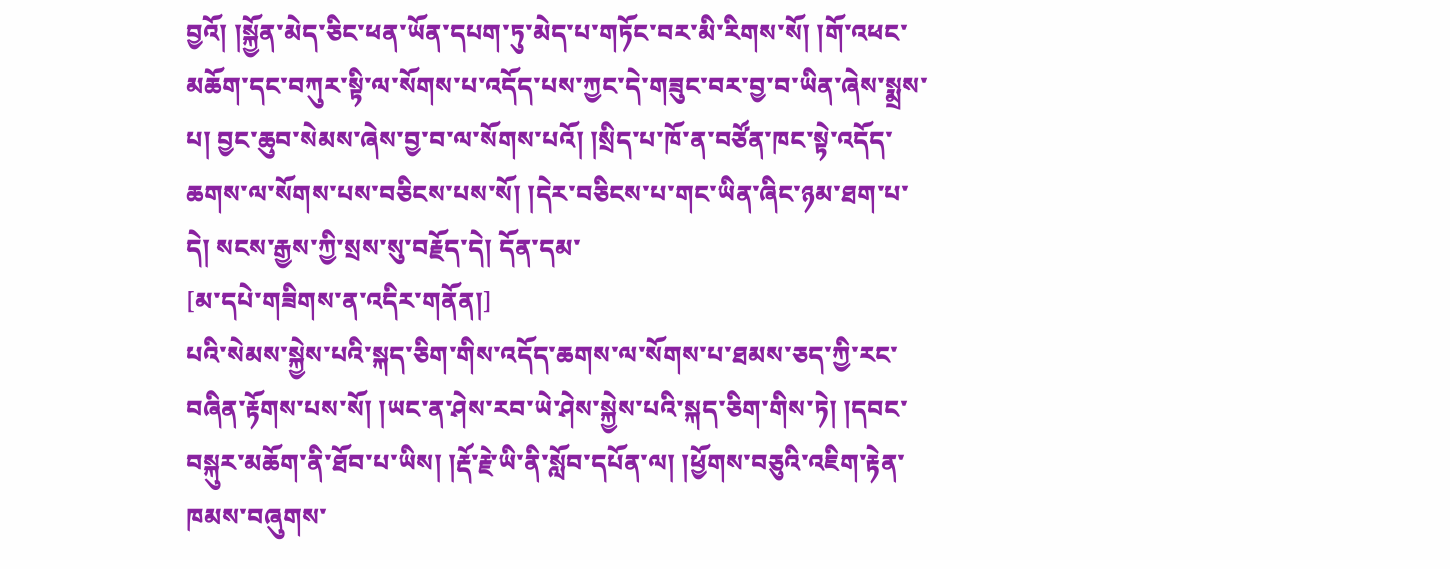བྱའོ། །སྐྱོན་མེད་ཅིང་ཕན་ཡོན་དཔག་ཏུ་མེད་པ་གཏོང་བར་མི་རིགས་སོ། །གོ་འཕང་མཆོག་དང་བཀུར་སྟི་ལ་སོགས་པ་འདོད་པས་ཀྱང་དེ་གཟུང་བར་བྱ་བ་ཡིན་ཞེས་སྨྲས་པ། བྱང་ཆུབ་སེམས་ཞེས་བྱ་བ་ལ་སོགས་པའོ། །སྲིད་པ་ཁོ་ན་བཙོན་ཁང་སྟེ་འདོད་ཆགས་ལ་སོགས་པས་བཅིངས་པས་སོ། །དེར་བཅིངས་པ་གང་ཡིན་ཞིང་ཉམ་ཐག་པ་དེ། སངས་རྒྱས་ཀྱི་སྲས་སུ་བརྗོད་དེ། དོན་དམ་
[མ་དཔེ་གཟིགས་ན་འདིར་གནོན།]
པའི་སེམས་སྐྱེས་པའི་སྐད་ཅིག་གིས་འདོད་ཆགས་ལ་སོགས་པ་ཐམས་ཅད་ཀྱི་རང་བཞིན་རྟོགས་པས་སོ། །ཡང་ན་ཤེས་རབ་ཡེ་ཤེས་སྐྱེས་པའི་སྐད་ཅིག་གིས་ཏེ། །དབང་བསྐུར་མཆོག་ནི་ཐོབ་པ་ཡིས། །རྡོ་རྗེ་ཡི་ནི་སློབ་དཔོན་ལ། །ཕྱོགས་བཅུའི་འཇིག་རྟེན་ཁམས་བཞུགས་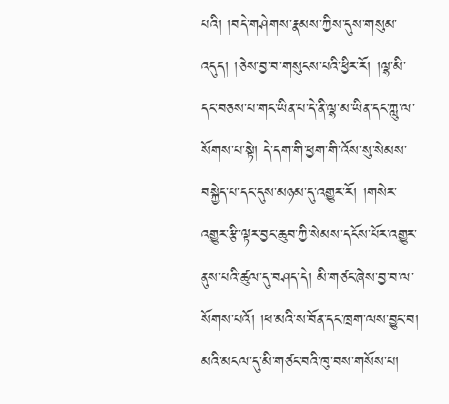པའི། །བདེ་གཤེགས་རྣམས་ཀྱིས་དུས་གསུམ་འདུད། །ཅེས་བྱ་བ་གསུངས་པའི་ཕྱིར་རོ། །ལྷ་མི་དང་བཅས་པ་གང་ཡིན་པ་དེ་ནི་ལྷ་མ་ཡིན་དང་ཀླུ་ལ་སོགས་པ་སྟེ། དེ་དག་གི་ཕྱག་གི་འོས་སུ་སེམས་བསྐྱེད་པ་དང་དུས་མཉམ་དུ་འགྱུར་རོ། །གསེར་འགྱུར་རྩི་ལྟར་བྱང་ཆུབ་ཀྱི་སེམས་དངོས་པོར་འགྱུར་ནུས་པའི་ཚུལ་དུ་བཤད་དེ། མི་གཙང་ཞེས་བྱ་བ་ལ་སོགས་པའོ། །ཕ་མའི་ས་བོན་དང་ཁྲག་ལས་བྱུང་བ། མའི་མངལ་དུ་མི་གཙང་བའི་ཁུ་བས་གསོས་པ།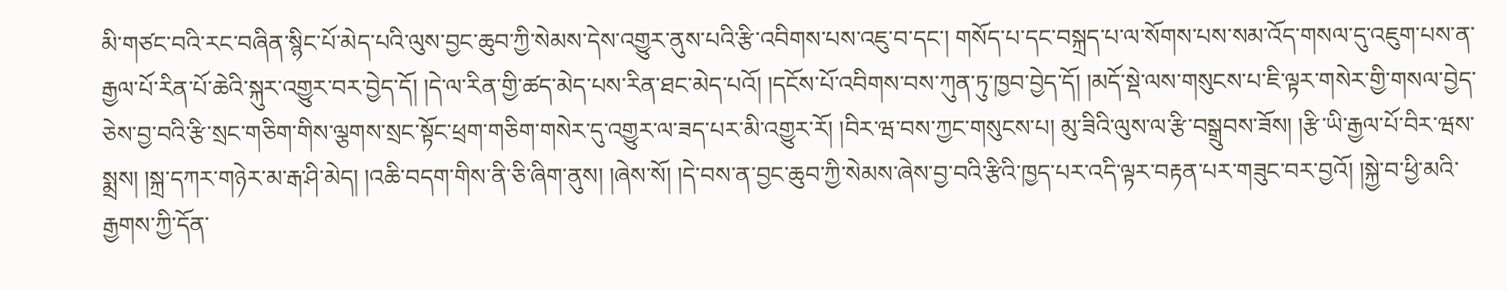མི་གཙང་བའི་རང་བཞིན་སྙིང་པོ་མེད་པའི་ལུས་བྱང་ཆུབ་ཀྱི་སེམས་དེས་འགྱུར་ནུས་པའི་རྩི་འབིགས་པས་འཇུ་བ་དང་། གསོད་པ་དང་བསྐྲད་པ་ལ་སོགས་པས་སམ་འོད་གསལ་དུ་འཇུག་པས་ན་རྒྱལ་པོ་རིན་པོ་ཆེའི་སྐུར་འགྱུར་བར་བྱེད་དོ། །དེ་ལ་རིན་གྱི་ཚད་མེད་པས་རིན་ཐང་མེད་པའོ། །དངོས་པོ་འབིགས་བས་ཀུན་ཏུ་ཁྱབ་བྱེད་དོ། །མདོ་སྡེ་ལས་གསུངས་པ་ཇི་ལྟར་གསེར་གྱི་གསལ་བྱེད་ཅེས་བྱ་བའི་རྩི་སྲང་གཅིག་གིས་ལྕགས་སྲང་སྟོང་ཕྲག་གཅིག་གསེར་དུ་འགྱུར་ལ་ཟད་པར་མི་འགྱུར་རོ། །བིར་ཝ་བས་ཀྱང་གསུངས་པ། མུ་ཟིའི་ལུས་ལ་རྩི་བསྒྲུབས་ཟོས། །རྩི་ཡི་རྒྱལ་པོ་བིར་ཝས་སྨྲས། །སྐྲ་དཀར་གཉེར་མ་རྒ་ཤི་མེད། །འཆི་བདག་གིས་ནི་ཅི་ཞིག་ནུས། །ཞེས་སོ། །དེ་བས་ན་བྱང་ཆུབ་ཀྱི་སེམས་ཞེས་བྱ་བའི་རྩིའི་ཁྱད་པར་འདི་ལྟར་བརྟན་པར་གཟུང་བར་བྱའོ། །སྐྱེ་བ་ཕྱི་མའི་རྒྱགས་ཀྱི་དོན་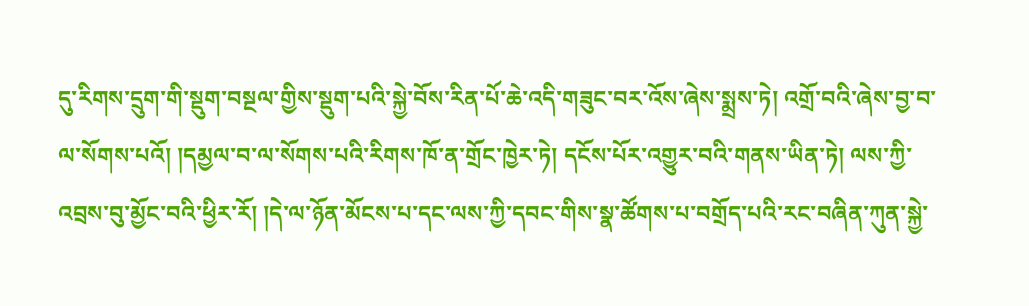དུ་རིགས་དྲུག་གི་སྡུག་བསྔལ་གྱིས་སྡུག་པའི་སྐྱེ་བོས་རིན་པོ་ཆེ་འདི་གཟུང་བར་འོས་ཞེས་སྨྲས་ཏེ། འགྲོ་བའི་ཞེས་བྱ་བ་ལ་སོགས་པའོ། །དམྱལ་བ་ལ་སོགས་པའི་རིགས་ཁོ་ན་གྲོང་ཁྱེར་ཏེ། དངོས་པོར་འགྱུར་བའི་གནས་ཡིན་ཏེ། ལས་ཀྱི་འབྲས་བུ་མྱོང་བའི་ཕྱིར་རོ། །དེ་ལ་ཉོན་མོངས་པ་དང་ལས་ཀྱི་དབང་གིས་སྣ་ཚོགས་པ་བགྲོད་པའི་རང་བཞིན་ཀུན་སྐྱེ་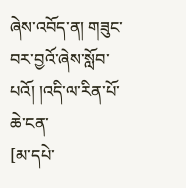ཞེས་འབོད་ན། གཟུང་བར་བྱའོ་ཞེས་སློབ་པའོ། །འདི་ལ་རིན་པོ་ཆེ་ངན་
[མ་དཔེ་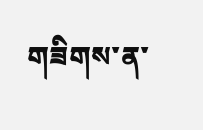གཟིགས་ན་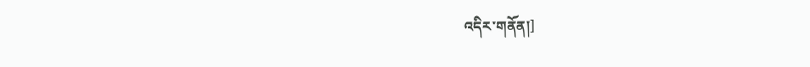འདིར་གནོན།]